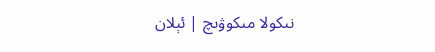نىكولا مىكوۋىچ | ئېلان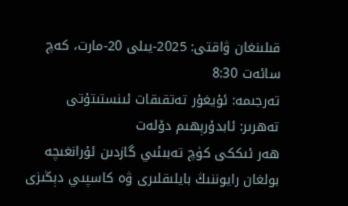قىلىنغان ۋاقتى: 2025-يىلى 20-مارت، كەچ سائەت 8:30
تەرجىمە: ئۇيغۇر تەتقىقات ئىنستىتۇتى
تەھرىر: ئابدۇرېھىم دۆلەت
ھەر ئىككى كۈچ تەبىئىي گازدىن ئۇرانغىچە بولغان رايوننىڭ بايلىقلىرى ۋە كاسپىي دېڭىزى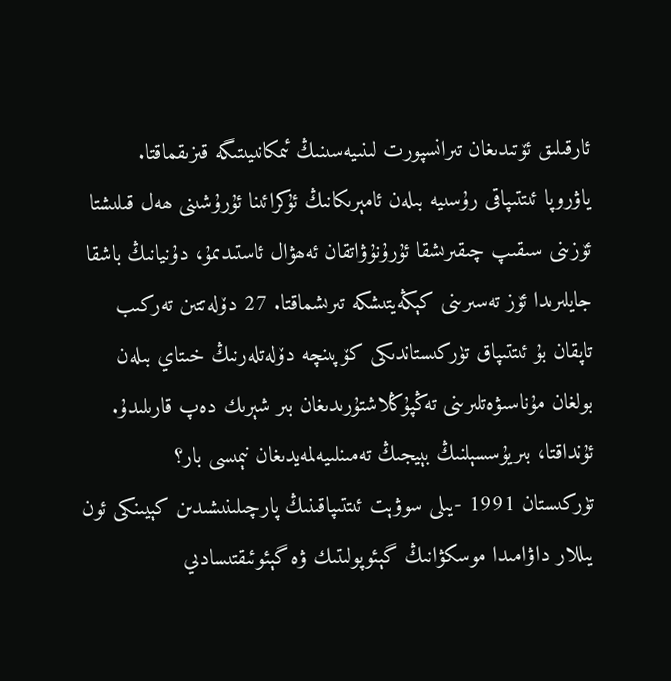ئارقىلىق ئۆتىدىغان تىرانسپورت لىنىيەسىنىڭ ئىمكانىيىتىگە قىزىقماقتا.
ياۋروپا ئىتتىپاقى رۇسىيە بىلەن ئامېرىكانىڭ ئۇكرائىنا ئۇرۇشىنى ھەل قىلىشتا ئۆزىنى سىقىپ چىقىرىشقا ئۇرۇنۇۋاتقان ئەھۋال ئاستىدىمۇ، دۇنيانىڭ باشقا جايلىرىدا ئۆز تەسىرىنى كېڭەيتىشكە تىرىشماقتا. 27 دۆلەتتىن تەركىب تاپقان بۇ ئىتتىپاق تۈركىستاندىكى كۆپىنچە دۆلەتلەرنىڭ خىتاي بىلەن بولغان مۇناسىۋەتلىرىنى تەڭپۇڭلاشتۇرىدىغان بىر شېرىك دەپ قارىلىدۇ. ئۇنداقتا، بىريۇسسېلنىڭ بېيجىڭ تەمىنلىيەلمەيدىغان نېمىسى بار؟
تۈركىستان 1991 -يىلى سوۋېت ئىتتىپاقىنىڭ پارچىلىنىشىدىن كېيىنكى ئون يىللار داۋامىدا موسكۋانىڭ گېئوپولىتىك ۋە گېئوئىقتىسادىي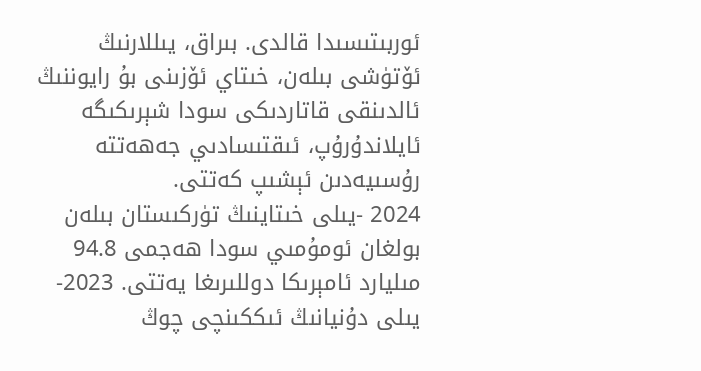ئوربىتىسىدا قالدى. بىراق، يىللارنىڭ ئۆتۈشى بىلەن، خىتاي ئۆزىنى بۇ رايوننىڭ ئالدىنقى قاتاردىكى سودا شېرىكىگە ئايلاندۇرۇپ، ئىقتىسادىي جەھەتتە رۇسىيەدىن ئېشىپ كەتتى.
2024 -يىلى خىتاينىڭ تۈركىستان بىلەن بولغان ئومۇمىي سودا ھەجمى 94.8 مىليارد ئامېرىكا دوللىرىغا يەتتى. 2023-يىلى دۇنيانىڭ ئىككىنچى چوڭ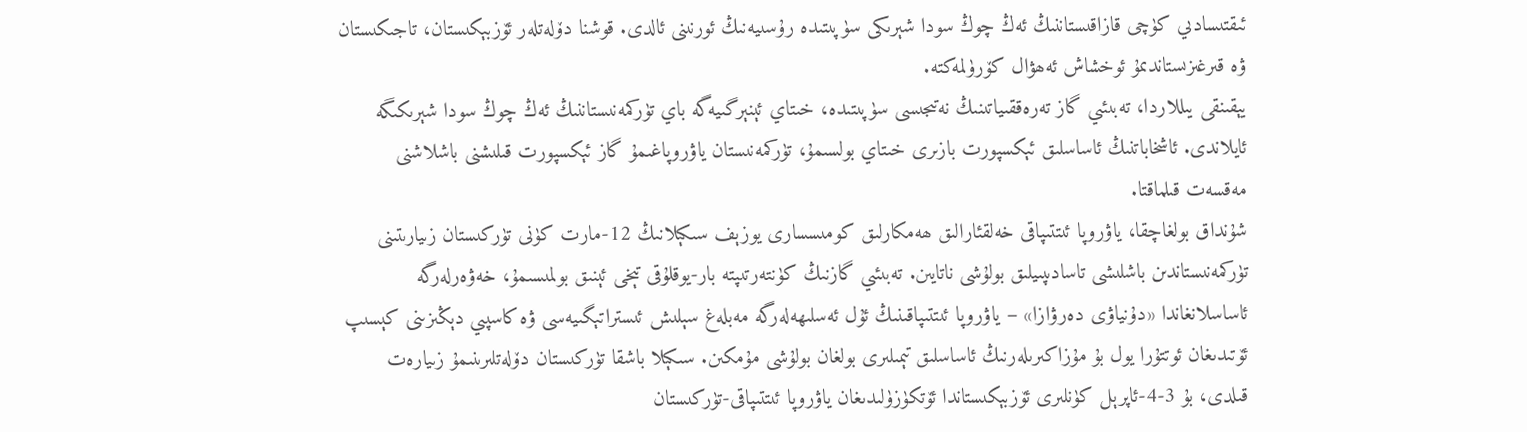ئىقتىسادىي كۈچى قازاقىستاننىڭ ئەڭ چوڭ سودا شېرىكى سۈپىتىدە رۇسىيەنىڭ ئورنىنى ئالدى. قوشنا دۆلەتلەر ئۆزبېكىستان، تاجىكىستان ۋە قىرغىزىستاندىمۇ ئوخشاش ئەھۋال كۆرۈلمەكتە.
يېقىنقى يىللاردا، تەبىئىي گاز تەرەققىياتىنىڭ نەتىجىسى سۈپىتىدە، خىتاي ئېنېرگىيەگە باي تۈركمەنىستاننىڭ ئەڭ چوڭ سودا شېرىكىگە ئايلاندى. ئاشخاباتنىڭ ئاساسلىق ئېكسپورت بازىرى خىتاي بولسىمۇ، تۈركمەنىستان ياۋروپاغىمۇ گاز ئېكسپورت قىلىشنى باشلاشنى مەقسەت قىلماقتا.
شۇنداق بولغاچقا، ياۋروپا ئىتتىپاقى خەلقئارالىق ھەمكارلىق كومىسسارى يوزېف سىكېلانىڭ 12-مارت كۈنى تۈركىستان زىيارىتىنى تۈركمەنىستاندىن باشلىشى تاسادىپىيلىق بولۇشى ناتايىن. تەبىئىي گازنىڭ كۈنتەرتىپتە بار-يوقلۇقى تېخى ئېنىق بولمىسىمۇ، خەۋەرلەرگە ئاساسلانغاندا «دۇنياۋى دەرۋازا» – ياۋروپا ئىتتىپاقىنىڭ ئۇل ئەسلىھەلەرگە مەبلەغ سېلىش ئىستراتېگىيەسى ۋە كاسپىي دېڭىزىنى كېسىپ ئۆتىدىغان ئوتتۇرا يول بۇ مۇزاكىرىلەرنىڭ ئاساسلىق تېمىلىرى بولغان بولۇشى مۇمكىن. سىكېلا باشقا تۈركىستان دۆلەتلىرىنىمۇ زىيارەت قىلدى، بۇ 3-4-ئاپرېل كۈنلىرى ئۆزبېكىستاندا ئۆتكۈزۈلىدىغان ياۋروپا ئىتتىپاقى-تۈركىستان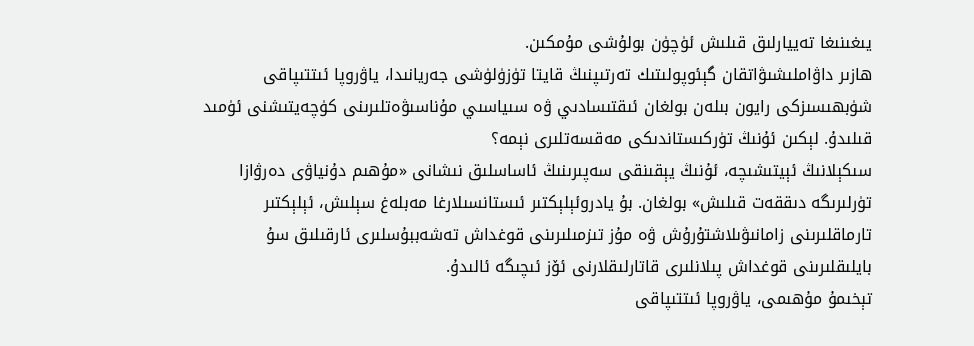يىغىنىغا تەييارلىق قىلىش ئۈچۈن بولۇشى مۇمكىن.
ھازىر داۋاملىشىۋاتقان گېئوپولىتىك تەرتىپنىڭ قايتا تۈزۈلۈشى جەريانىدا، ياۋروپا ئىتتىپاقى شۈبھىسىزكى رايون بىلەن بولغان ئىقتىسادىي ۋە سىياسىي مۇناسىۋەتلىرىنى كۈچەيتىشنى ئۈمىد قىلىدۇ. لېكىن ئۇنىڭ تۈركىستاندىكى مەقسەتلىرى نېمە؟
سىكېلانىڭ ئېيتىشىچە، ئۇنىڭ يېقىنقى سەپىرىنىڭ ئاساسلىق نىشانى «مۇھىم دۇنياۋى دەرۋازا تۈرلىرىگە دىققەت قىلىش» بولغان. بۇ يادروئېلېكتىر ئىستانسىلارغا مەبلەغ سېلىش، ئېلېكتىر تارماقلىرىنى زامانىۋىلاشتۇرۇش ۋە مۇز تىزمىلىرىنى قوغداش تەشەببۇسلىرى ئارقىلىق سۇ بايلىقلىرىنى قوغداش پىلانلىرى قاتارلىقلارنى ئۆز ئىچىگە ئالىدۇ.
تېخىمۇ مۇھىمى، ياۋروپا ئىتتىپاقى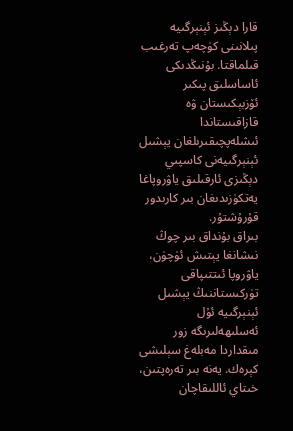قارا دېڭىز ئېنېرگىيە پىلانىنى كۈچەپ تەرغىب قىلماقتا. بۇنىڭدىكى ئاساسلىق پىكىر ئۆزبېكىستان ۋە قازاقىستاندا ئىشلەپچىقىرىلغان يېشىل ئېنېرگىيەنى كاسپىي دېڭىزى ئارقىلىق ياۋروپاغا يەتكۈزىدىغان بىر كارىدور قۇرۇشتۇر.
بىراق بۇنداق بىر چوڭ نىشانغا يېتىش ئۈچۈن، ياۋروپا ئىتتىپاقى تۈركىستاننىڭ يېشىل ئېنېرگىيە ئۇل ئەسلىھەلىرىگە زور مىقداردا مەبلەغ سېلىشى كېرەك. يەنە بىر تەرەپتىن، خىتاي ئاللىقاچان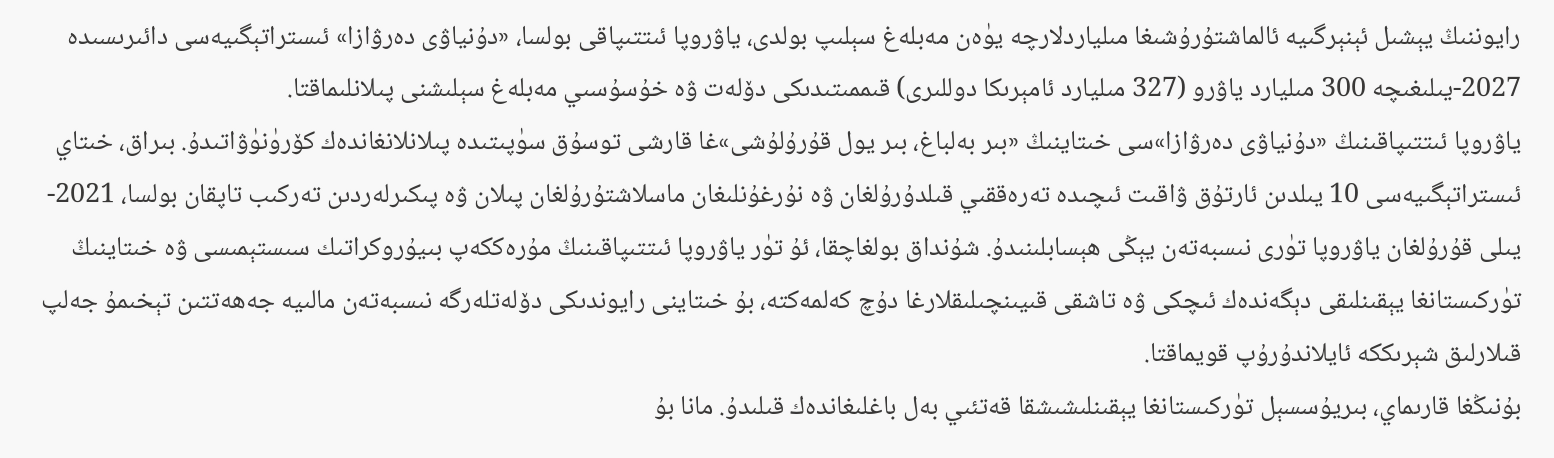رايوننىڭ يېشىل ئېنېرگىيە ئالماشتۇرۇشىغا مىلياردلارچە يۈەن مەبلەغ سېلىپ بولدى، ياۋروپا ئىتتىپاقى بولسا، «دۇنياۋى دەرۋازا» ئىستراتېگىيەسى دائىرىسىدە 2027-يىلىغىچە 300 مىليارد ياۋرو (327 مىليارد ئامېرىكا دوللىرى) قىممىتىدىكى دۆلەت ۋە خۇسۇسىي مەبلەغ سېلىشنى پىلانلىماقتا.
ياۋروپا ئىتتىپاقىنىڭ «دۇنياۋى دەرۋازا»سى خىتاينىڭ «بىر بەلباغ، بىر يول قۇرۇلۇشى»غا قارشى توسۇق سۈپىتىدە پىلانلانغاندەك كۆرۈنۈۋاتىدۇ. بىراق، خىتاي ئىستراتېگىيەسى 10 يىلدىن ئارتۇق ۋاقىت ئىچىدە تەرەققىي قىلدۇرۇلغان ۋە نۇرغۇنلىغان ماسلاشتۇرۇلغان پىلان ۋە پىكىرلەردىن تەركىب تاپقان بولسا، 2021-يىلى قۇرۇلغان ياۋروپا تۈرى نىسبەتەن يېڭى ھېسابلىنىدۇ. شۇنداق بولغاچقا، ئۇ تۈر ياۋروپا ئىتتىپاقىنىڭ مۇرەككەپ بىيۇروكراتىك سىستېمىسى ۋە خىتاينىڭ تۈركىستانغا يېقىنلىقى دېگەندەك ئىچكى ۋە تاشقى قىيىنچىلىقلارغا دۇچ كەلمەكتە، بۇ خىتاينى رايوندىكى دۆلەتلەرگە نىسبەتەن مالىيە جەھەتتىن تېخىمۇ جەلپ قىلارلىق شېرىككە ئايلاندۇرۇپ قويماقتا.
بۇنىڭغا قارىماي، بىريۇسسېل تۈركىستانغا يېقىنلىشىشقا قەتئىي بەل باغلىغاندەك قىلىدۇ. مانا بۇ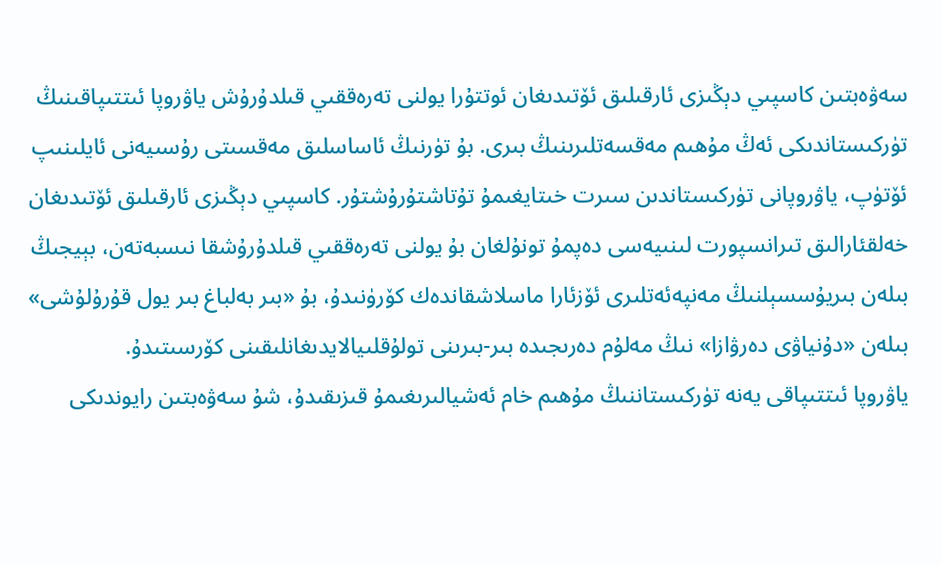سەۋەبتىن كاسپىي دېڭىزى ئارقىلىق ئۆتىدىغان ئوتتۇرا يولنى تەرەققىي قىلدۇرۇش ياۋروپا ئىتتىپاقىنىڭ تۈركىستاندىكى ئەڭ مۇھىم مەقسەتلىرىنىڭ بىرى. بۇ تۈرنىڭ ئاساسلىق مەقسىتى رۇسىيەنى ئايلىنىپ ئۆتۈپ، ياۋروپانى تۈركىستاندىن سىرت خىتايغىمۇ تۇتاشتۇرۇشتۇر. كاسپىي دېڭىزى ئارقىلىق ئۆتىدىغان خەلقئارالىق تىرانسپورت لىنىيەسى دەپمۇ تونۇلغان بۇ يولنى تەرەققىي قىلدۇرۇشقا نىسبەتەن، بېيجىڭ بىلەن بىريۇسسېلنىڭ مەنپەئەتلىرى ئۆزئارا ماسلاشقاندەك كۆرۈنىدۇ، بۇ «بىر بەلباغ بىر يول قۇرۇلۇشى» بىلەن «دۇنياۋى دەرۋازا» نىڭ مەلۇم دەرىجىدە بىر-بىرىنى تولۇقلىيالايدىغانلىقىنى كۆرسىتىدۇ.
ياۋروپا ئىتتىپاقى يەنە تۈركىستاننىڭ مۇھىم خام ئەشيالىرىغىمۇ قىزىقىدۇ، شۇ سەۋەبتىن رايوندىكى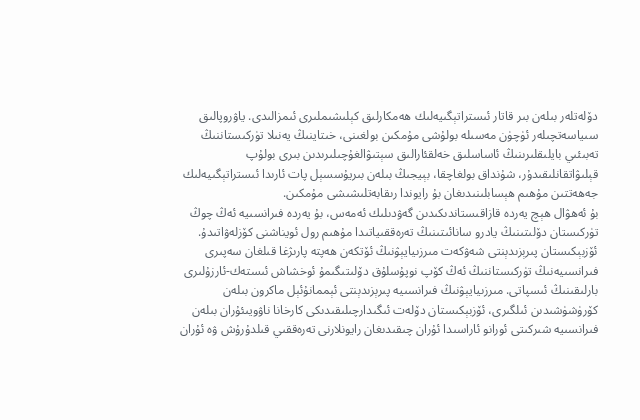دۆلەتلەر بىلەن بىر قاتار ئىستراتېگىيەلىك ھەمكارلىق كېلىشىملىرى ئىمزالىدى. ياۋروپالىق سىياسەتچىلەر ئۈچۈن مەسىلە بولۇشى مۇمكىن بولغىنى، خىتاينىڭ يەنىلا تۈركىستاننىڭ تەبىئىي بايلىقلىرىنىڭ ئاساسلىق خەلقئارالىق سېتىۋالغۇچىلىرىدىن بىرى بولۇپ قېلىۋاتقانلىقىدۇر، شۇنداق بولغاچقا، بېيجىڭ بىلەن بىريۇسسېل پات ئارىدا ئىستراتېگىيەلىك جەھەتتىن مۇھىم ھېسابلىنىدىغان بۇ رايوندا رىقابەتلىشىشى مۇمكىن.
بۇ ئەھۋال ھېچ يەردە قازاقىستاندىكىدىن گەۋدىلىك ئەمەس، بۇ يەردە فىرانسىيە ئەڭ چوڭ تۈركىستان دۆلىتىنىڭ يادرو سانائىتىنىڭ تەرەققىياتىدا مۇھىم رول ئويناشنى كۆزلەۋاتىدۇ. ئۆزبېكىستان پىرېزىدېنتى شەۋكەت مىرزىيايېۋنىڭ ئۆتكەن ھەپتە پارىژغا قىلغان سەپىرى فىرانسىيەنىڭ تۈركىستاننىڭ ئەڭ كۆپ نوپۇسلۇق دۆلىتىگىمۇ ئوخشاش ئىستەك-ئارزۇلىرى بارلىقىنىڭ ئىسپاتى. مىرزىيايېۋنىڭ فىرانسىيە پىرېزىدېنتى ئېممانۇئېل ماكرون بىلەن كۆرۈشۈشىدىن ئىلگىرى، ئۆزبېكىستان دۆلەت ئىگىدارچىلىقىدىكى كارخانا ناۋويىئۇران بىلەن فىرانسىيە شىركىتى ئورانو ئاراسىدا ئۇران چىقىدىغان رايونلارنى تەرەققىي قىلدۇرۇش ۋە ئۇران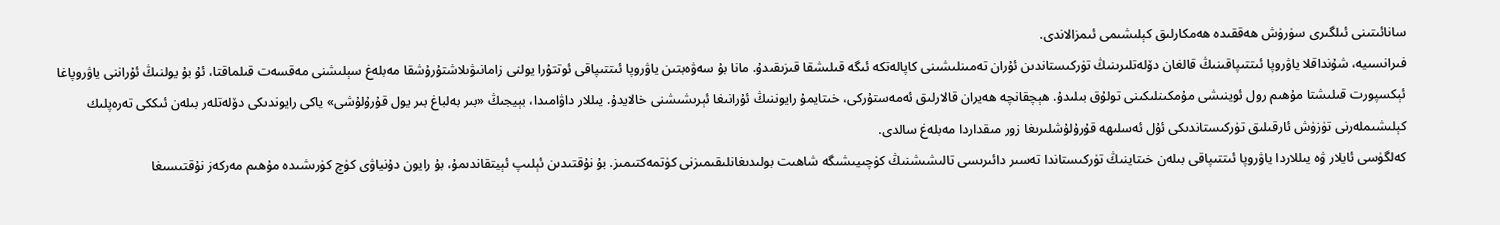سانائىتىنى ئىلگىرى سۈرۈش ھەققىدە ھەمكارلىق كېلىشىمى ئىمزالاندى.
فىرانسىيە، شۇنداقلا ياۋروپا ئىتتىپاقىنىڭ قالغان دۆلەتلىرىنىڭ تۈركىستاندىن ئۇران تەمىنلىشىنى كاپالەتكە ئىگە قىلىشقا قىزىقىدۇ. مانا بۇ سەۋەبتىن ياۋروپا ئىتتىپاقى ئوتتۇرا يولنى زامانىۋىلاشتۇرۇشقا مەبلەغ سېلىشنى مەقسەت قىلماقتا، ئۇ بۇ يولنىڭ ئۇراننى ياۋروپاغا ئېكسپورت قىلىشتا مۇھىم رول ئوينىشى مۇمكىنلىكىنى تولۇق بىلىدۇ. ھېچقانچە ھەيران قالارلىق ئەمەستۇركى، خىتايمۇ رايوننىڭ ئۇرانىغا ئېرىشىشنى خالايدۇ. يىللار داۋامىدا، بېيجىڭ «بىر بەلباغ بىر يول قۇرۇلۇشى» ياكى رايوندىكى دۆلەتلەر بىلەن ئىككى تەرەپلىك كېلىشىملەرنى تۈزۈش ئارقىلىق تۈركىستاندىكى ئۇل ئەسلىھە قۇرۇلۇشلىرىغا زور مىقداردا مەبلەغ سالدى.
كەلگۈسى ئايلار ۋە يىللاردا ياۋروپا ئىتتىپاقى بىلەن خىتاينىڭ تۈركىستاندا تەسىر دائىرىسى تالىشىشنىڭ كۈچىيىشىگە شاھىت بولىدىغانلىقىمىزنى كۈتمەكتىمىز. بۇ نۇقتىدىن ئېلىپ ئېيتقاندىمۇ، بۇ رايون دۇنياۋى كۈچ كۈرىشىدە مۇھىم مەركەز نۇقتىسىغا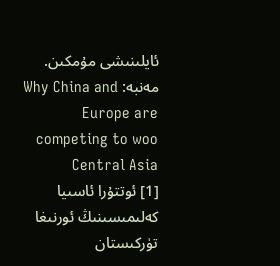ئايلىنىشى مۇمكىن.
مەنبە: Why China and Europe are competing to woo Central Asia
[1] ئوتتۇرا ئاسىيا كەلىمىسىنىڭ ئورنىغا تۈركىستان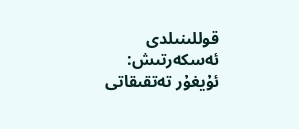قوللىنىلدى
ئەسكەرتىش: ئۇيغۇر تەتقىقاتى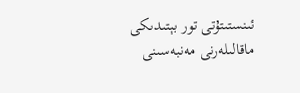ئىنستىتۇتى تور بېتىدىكى ماقالىلەرنى مەنبەسىنى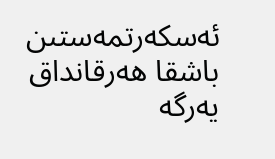ئەسكەرتمەستىن باشقا ھەرقانداق يەرگە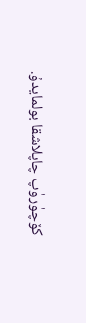كۆچۈرۈپ چاپلاشقا بولمايدۇ.